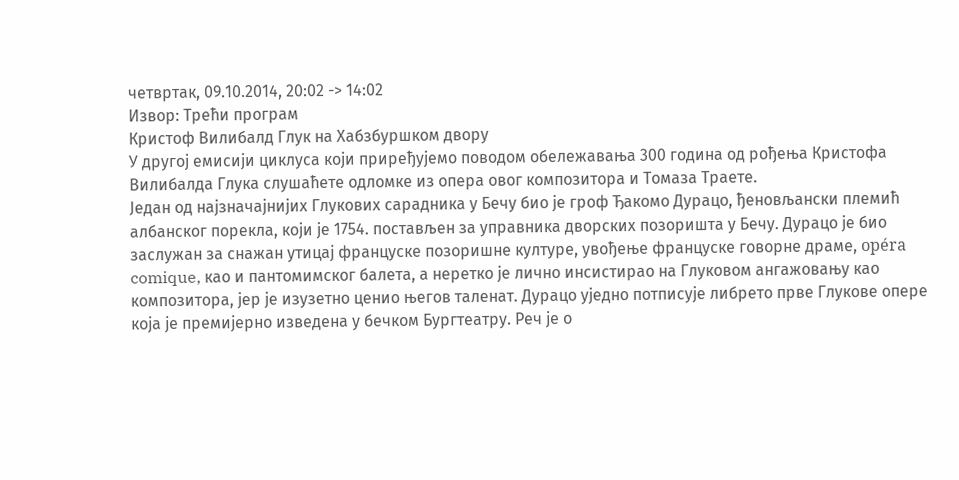четвртак, 09.10.2014, 20:02 -> 14:02
Извор: Трећи програм
Кристоф Вилибалд Глук на Хабзбуршком двору
У другој емисији циклуса који приређујемо поводом обележавања 300 година од рођења Кристофа Вилибалда Глука слушаћете одломке из опера овог композитора и Томаза Траете.
Један од најзначајнијих Глукових сарадника у Бечу био је гроф Ђакомо Дурацо, ђеновљански племић албанског порекла, који је 1754. постављен за управника дворских позоришта у Бечу. Дурацо је био заслужан за снажан утицај француске позоришне културе, увођење француске говорне драме, opéra comique, као и пантомимског балета, а неретко је лично инсистирао на Глуковом ангажовању као композитора, јер је изузетно ценио његов таленат. Дурацо уједно потписује либрето прве Глукове опере која је премијерно изведена у бечком Бургтеатру. Реч је о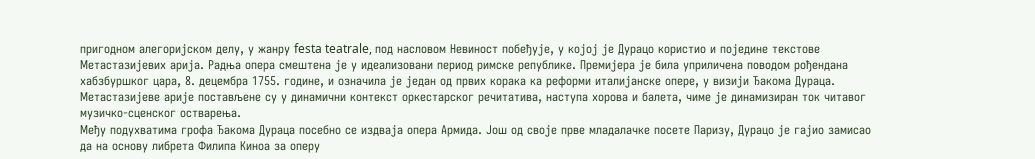пригодном алегоријском делу, у жанру festa teatrale, под насловом Невиност побеђује, у којој је Дурацо користио и поједине текстове Метастазијевих арија. Радња опера смештена је у идеализовани период римске републике. Премијера је била уприличена поводом рођендана хабзбуршког цара, 8. децембра 1755. године, и означила је један од првих корака ка реформи италијанске опере, у визији Ђакома Дураца. Метастазијеве арије постављене су у динамични контекст оркестарског речитатива, наступа хорова и балета, чиме је динамизиран ток читавог музичко-сценског остварења.
Међу подухватима грофа Ђакома Дураца посебно се издваја опера Армида. Још од своје прве младалачке посете Паризу, Дурацо је гајио замисао да на основу либрета Филипа Киноа за оперу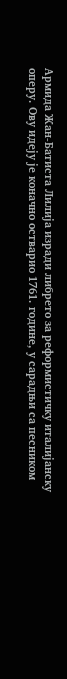Армида Жан-Батиста Лилија изради либрето за реформистичку италијанску оперу. Ову идеју је коначно остварио 1761. године, у сарадњи са песником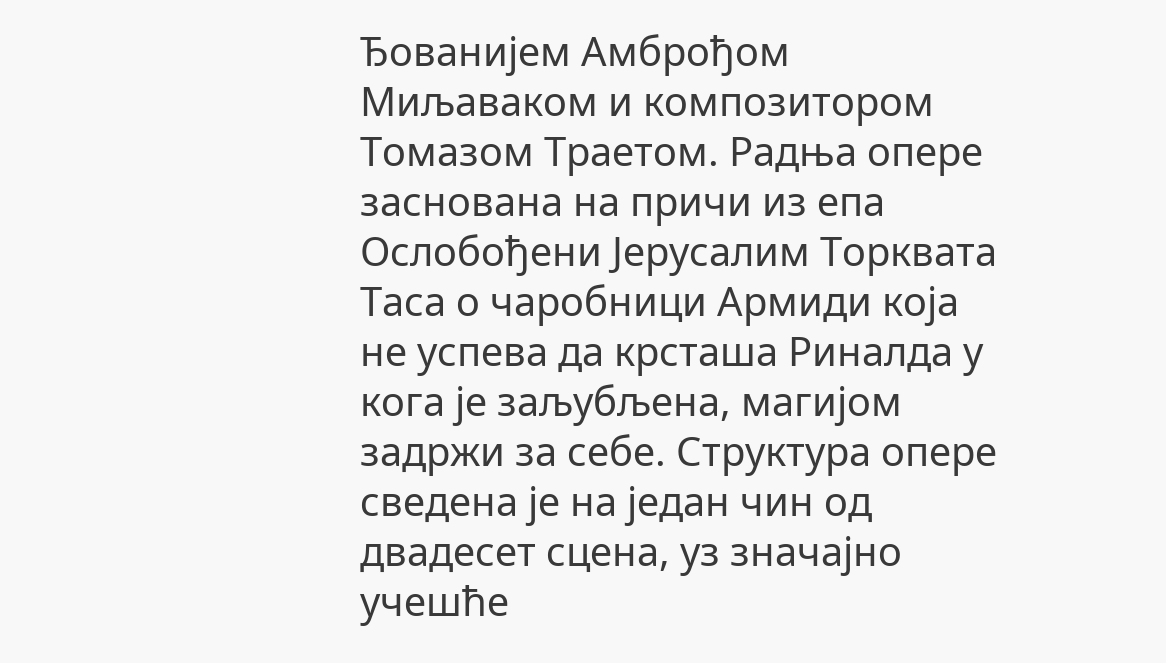Ђованијем Амброђом Миљаваком и композитором Томазом Траетом. Радња опере заснована на причи из епа Ослобођени Јерусалим Торквата Таса о чаробници Армиди која не успева да крсташа Риналда у кога је заљубљена, магијом задржи за себе. Структура опере сведена је на један чин од двадесет сцена, уз значајно учешће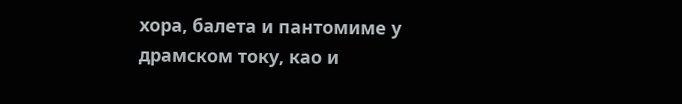хора, балета и пантомиме у драмском току, као и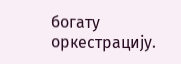богату оркестрацију.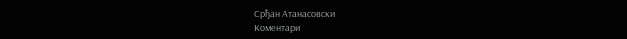Срђан Атанасовски
Коментари